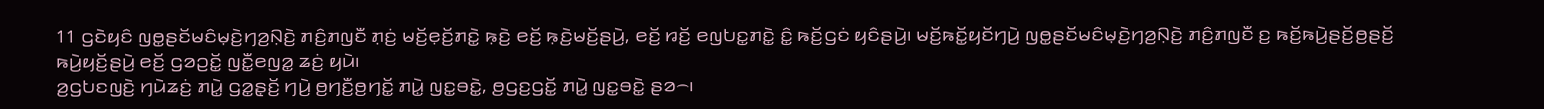11 ꤞꤢꤧꤟꤢꤨ ꤜꤥ꤭ꤔꤢꤩꤗꤢꤨꤗ꤫ꤢꤧ꤬ꤚꤤ꤬ꤡ꤫ꤢꤧ꤬ ꤊꤢꤨ꤬ꤊꤜꤢꤪ ꤊ꤫ꤢꤦ꤬ ꤗꤢꤩ꤬ꤕ꤫ꤢꤩ꤬ꤊꤢꤧ꤭ ꤒ꤫ꤢꤧ꤬ ꤕꤢꤩ꤬ ꤒ꤫ꤢꤧ꤬ꤗꤢꤩ꤬ꤔꤣꤧ꤬, ꤕꤢꤩ꤬ ꤙꤢꤩ꤬ ꤕꤜꤝꤢ꤭ꤊꤢꤧ꤭ ꤢꤨ꤭ ꤒꤢꤩ꤬ꤞꤢꤦ ꤟꤢꤨꤔꤣꤧ꤬꤯ ꤗꤢꤩ꤬ꤒꤢꤩ꤭ꤟꤢꤩꤚꤣꤧ꤬ ꤜꤥ꤭ꤔꤢꤩꤗꤢꤨꤗ꤫ꤢꤧ꤬ꤚꤤ꤬ꤡ꤫ꤢꤧ꤬ ꤊꤢꤨ꤬ꤊꤜꤢꤪ ꤢ꤬ ꤒꤢꤩ꤬ꤒꤣꤧ꤬ꤔꤢꤩ꤬ꤥ꤬ꤔꤢꤩ꤬ ꤒꤣꤧ꤬ꤟꤢꤩ꤬ꤔꤣꤧ꤬ ꤕꤢꤩ꤬ ꤞꤤꤑꤢꤩ꤭ ꤜꤢꤪ꤭ꤕꤜꤤ꤭ ꤘꤢꤦ꤬ ꤟꤣꤧ꤯
ꤤ꤬ꤞꤝꤢꤜꤢꤧ꤬ ꤚꤣꤧꤘꤢꤦ꤬ ꤊꤣꤧ꤭ ꤞꤤ꤭ꤔ꤫ꤢꤩ꤬ ꤚꤣꤧ꤬ ꤥ꤬ꤚꤢꤪ꤬ꤥ꤬ꤚꤢꤩ꤭ ꤊꤣꤧ꤭ ꤜꤢ꤭ꤋꤢꤧ꤭, ꤥ꤬ꤞꤢ꤬ꤞꤢꤩ꤭ ꤊꤣꤧ꤭ ꤜꤢ꤭ꤋꤢꤧ꤭ ꤔꤤ꤮꤯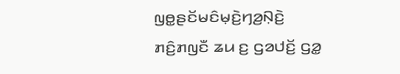ꤜꤥ꤭ꤔꤢꤩꤗꤢꤨꤗ꤫ꤢꤧ꤬ꤚꤤ꤬ꤡ꤫ꤢꤧ꤬ ꤊꤢꤨ꤬ꤊꤜꤢꤪ ꤘꤣ ꤢ꤬ ꤞꤤꤓꤢꤩ꤬ ꤞꤤ꤭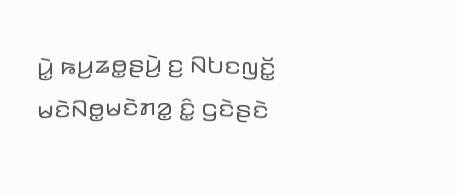ꤣꤧ꤭ ꤒꤣ꤬ꤘꤥ꤭ꤔꤣꤧ꤬ ꤢ꤬ ꤡꤝꤢꤜꤢꤩ꤭ ꤗꤢꤧꤡꤥ꤭ꤗꤢꤧꤊꤤ꤭ ꤢꤨ꤭ ꤞꤢꤧꤔꤢꤧ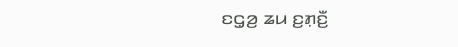ꤢꤞ꤫ꤤ꤬ ꤘꤣ ꤢ꤬ꤊ꤫ꤢꤪ꤬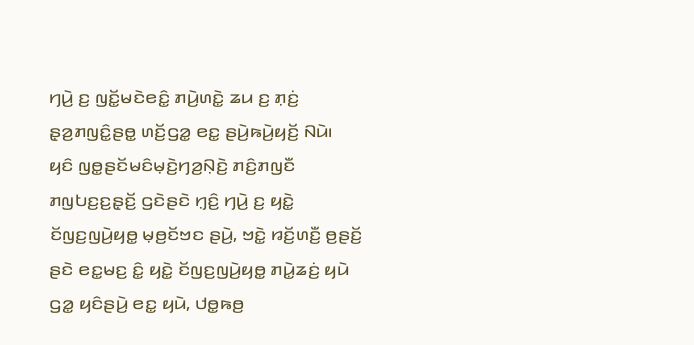ꤚꤣꤧ꤬ ꤢ꤬ ꤜꤢꤩ꤭ꤗꤢꤧꤕꤢꤨ꤭ ꤊꤣꤧ꤬ꤛꤢꤧ꤭ ꤘꤣ ꤢ꤬ ꤊ꤫ꤢꤦ꤬ ꤔ꤫ꤤ꤬ꤊꤜꤢꤨ꤭ꤔꤥ꤭ ꤛꤢꤩ꤬ꤞꤤ꤭ ꤕꤢ꤭ ꤔꤣꤧ꤬ꤒꤣꤧ꤬ꤟꤢꤩ꤬ ꤡꤣꤧ꤯
ꤟꤢꤨ ꤜꤥ꤭ꤔꤢꤩꤗꤢꤨꤗ꤫ꤢꤧ꤬ꤚꤤ꤬ꤡ꤫ꤢꤧ꤬ ꤊꤢꤨ꤬ꤊꤜꤢꤪ ꤊꤜꤝꤢ꤬ꤢ꤬ꤔ꤫ꤢꤩ꤬ ꤞꤢꤧꤔꤢꤧ ꤚ꤫ꤢꤨ꤬ ꤚꤣꤧ꤬ ꤢ꤬ ꤟꤢꤧ꤭ ꤢꤩꤜꤢ꤬ꤜꤣꤧ꤬ꤟꤥ꤭ ꤗ꤫ꤥ꤬ꤢꤩꤠꤢ ꤔꤣꤧ꤬, ꤠꤢꤧ꤭ ꤙꤢꤩ꤬ꤛꤢꤪ꤬ ꤥ꤬ꤔꤢꤩ꤬ ꤔꤢꤧ ꤕꤢ꤭ꤗꤢ꤬ ꤢꤨ꤭ ꤟꤢꤧ꤭ ꤢꤩꤜꤢ꤬ꤜꤣꤧ꤬ꤟꤥ꤭ ꤊꤣꤧ꤭ꤘꤢꤦ꤬ ꤟꤣꤧ ꤞꤤ꤭ ꤟꤢꤨꤔꤣꤧ꤬ ꤕꤢ꤭ ꤟꤣꤧ, ꤓꤥ꤭ꤒꤥ꤬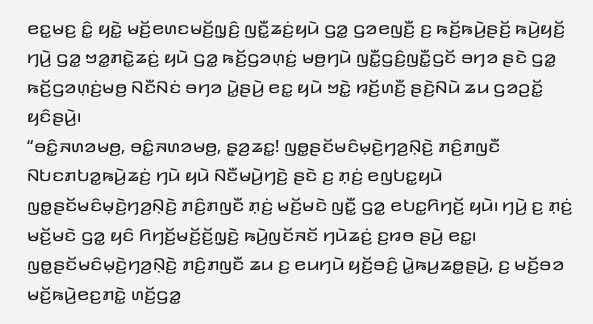ꤕꤢ꤭ꤗꤢ꤬ ꤢꤨ꤭ ꤟꤢꤧ꤭ ꤗꤢꤩ꤬ꤕꤛꤢꤗꤢꤩ꤬ꤜ꤫ꤢꤨ꤬ ꤜꤢꤪ꤭ꤘꤢꤦ꤬ꤟꤣꤧ ꤞꤤ꤭ ꤞꤤꤕꤜꤢꤪ꤬ ꤢ꤬ ꤒꤢꤩ꤬ꤒꤣꤧ꤬ꤔꤢꤩ꤬ ꤒꤣꤧ꤬ꤟꤢꤩ꤬ ꤚꤣꤧ꤬ ꤞꤤ꤭ ꤠꤤ꤭ꤊꤢꤧ꤭ꤘꤢꤦ꤬ ꤟꤣꤧ ꤞꤤ꤭ ꤒꤢꤩ꤬ꤞꤤꤛ꤫ꤢꤦ꤬ ꤗꤥ꤬ꤚꤣꤧ ꤜꤢꤪ꤭ꤞꤢꤨ꤬ꤜꤢꤪ꤭ꤞꤢꤩ ꤋꤚꤤ ꤔꤢꤧ ꤞꤤ꤭ ꤒꤢꤩ꤬ꤞꤤꤛ꤫ꤢꤦ꤬ꤗꤥ꤬ ꤡꤢꤪꤡꤢꤦ ꤋꤚꤤ ꤣꤧ꤭ꤔꤣꤧ꤬ ꤕꤢ꤭ ꤟꤣꤧ ꤠꤢꤧ꤭ ꤙꤢꤩ꤬ꤛꤢꤪ꤬ ꤔꤢꤧ꤬ꤡꤣꤧ ꤘꤣ ꤞꤤꤑꤢꤩ꤭ ꤟꤢꤨꤔꤣꤧ꤬꤯
“ꤋꤢꤨ꤭ꤏꤛꤤꤗꤥ꤬, ꤋꤢꤨ꤭ꤏꤛꤤꤗꤥ꤬, ꤔ꤫ꤤ꤬ꤘꤢ꤭! ꤜꤥ꤭ꤔꤢꤩꤗꤢꤨꤗ꤫ꤢꤧ꤬ꤚꤤ꤬ꤡ꤫ꤢꤧ꤬ ꤊꤢꤨ꤬ꤊꤜꤢꤪ ꤡꤝꤢꤊꤝꤤ꤭ꤒꤣꤧ꤬ꤘꤢꤦ꤬ ꤚꤣꤧ ꤟꤣꤧ ꤡꤢꤪꤗꤣꤧ꤬ꤚꤢꤧ꤬ ꤔꤢꤧ ꤢ꤬ ꤊ꤫ꤢꤦ꤬ ꤕꤜꤝꤢ꤭ꤟꤣꤧ ꤜꤥ꤭ꤔꤢꤩꤗꤢꤨꤗ꤫ꤢꤧ꤬ꤚꤤ꤬ꤡ꤫ꤢꤧ꤬ ꤊꤢꤨ꤬ꤊꤜꤢꤪ ꤊ꤫ꤢꤦ꤬ ꤗꤢꤩ꤬ꤗꤢꤧ ꤜꤢꤪ꤭ ꤞꤤ꤭ ꤕꤝꤢ꤭ꤖꤚꤢꤩ꤬ ꤟꤣꤧ꤯ ꤚꤣꤧ꤬ ꤢ꤬ ꤊ꤫ꤢꤦ꤬ ꤗꤢꤩ꤬ꤗꤢꤧ ꤞꤤ꤭ ꤟꤢꤨ ꤖꤚꤢꤩ꤬ꤗꤢꤩ꤬ꤢꤩ꤬ꤜ꤫ꤢꤧ꤬ ꤒꤣꤧ꤬ꤜꤢꤩꤏꤢꤩ ꤚꤣꤧꤘꤢꤦ꤬ ꤢ꤬ꤙꤥ ꤔꤣꤧ꤬ ꤕꤢ꤭꤯
ꤜꤥ꤭ꤔꤢꤩꤗꤢꤨꤗ꤫ꤢꤧ꤬ꤚꤤ꤬ꤡ꤫ꤢꤧ꤬ ꤊꤢꤨ꤬ꤊꤜꤢꤪ ꤘꤣ ꤢ꤬ ꤕꤣꤚꤣꤧ ꤟꤢꤩ꤬ꤋꤢꤨ꤬ ꤣꤧ꤭ꤒꤣ꤬ꤘꤥ꤭ꤔꤣꤧ꤬, ꤢ꤬ ꤗꤢꤩ꤬ꤋꤤ ꤗꤢꤩ꤬ꤒꤣꤧ꤬ꤕꤢ꤬ꤊꤢꤧ꤭ ꤛꤢꤩ꤬ꤞꤤ꤭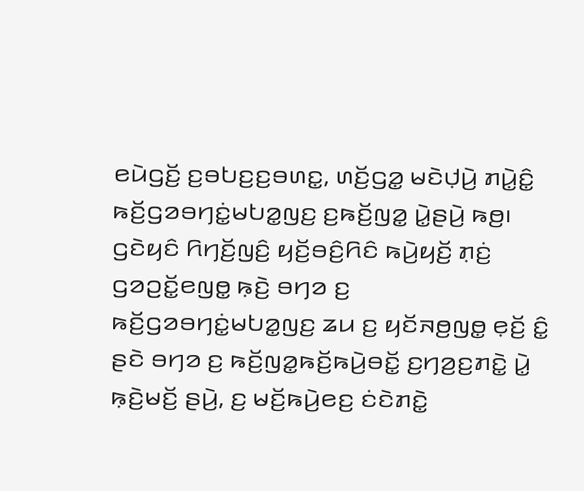ꤕꤣꤧꤞꤢꤩ꤬ ꤢ꤬ꤋꤝꤢ꤬ꤢ꤬ꤋꤛꤢ꤭, ꤛꤢꤩ꤬ꤞꤤ꤭ ꤗꤢꤧꤓ꤫ꤣꤧ꤬ ꤊꤣꤧ꤭ꤢꤨ꤭ ꤒꤢꤩ꤬ꤞꤤꤋꤚꤢꤦ꤭ꤗꤝꤤ꤭ꤜꤢ꤬ ꤢ꤬ꤒꤢꤩ꤬ꤜꤤ꤭ ꤣꤧ꤭ꤔꤣꤧ꤬ ꤒꤥ꤬꤯ ꤞꤢꤧꤟꤢꤨ ꤖꤚꤢꤩ꤬ꤜꤢꤨ꤬ ꤟꤢꤩ꤬ꤋꤢꤨ꤬ꤖꤢꤨ ꤒꤣꤧ꤬ꤟꤢꤩ꤬ ꤊ꤫ꤢꤦ꤬ ꤞꤤꤑꤢꤩ꤭ꤕꤜꤥ꤭ ꤒ꤫ꤢꤧ꤬ ꤋꤚꤤ ꤢ꤬ ꤒꤢꤩ꤬ꤞꤤꤋꤚꤢꤦ꤭ꤗꤝꤤ꤭ꤜꤢ꤬ ꤘꤣ ꤢ꤬ ꤟꤢꤩꤏꤥ꤬ꤜꤥ꤭ ꤕ꤫ꤢꤩ꤬ ꤢꤨ꤭ ꤔꤢꤧ ꤋꤚꤤ ꤢ꤬ ꤒꤢꤩ꤬ꤜꤤ꤭ꤒꤢꤩ꤬ꤒꤣꤧ꤬ꤋꤢꤩ꤭ ꤢ꤬ꤚꤤ꤬ꤢ꤬ꤊꤢꤧ꤭ ꤣꤧ꤭ ꤒ꤫ꤢꤧ꤬ꤗꤢꤩ꤬ ꤔꤣꤧ꤬, ꤢ꤬ ꤗꤢꤩ꤬ꤒꤣꤧ꤬ꤕꤢ꤬ ꤢꤦꤢꤧꤊꤢꤧ꤭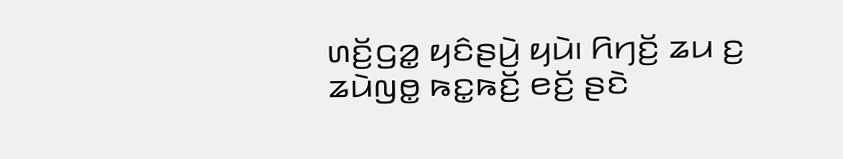ꤛꤢꤩ꤬ꤞꤤ꤭ ꤟꤢꤨꤔꤣꤧ꤬ ꤟꤣꤧ꤯ ꤖꤚꤢꤩ꤬ ꤘꤣ ꤢ꤬ ꤘꤣꤧꤜꤥ꤭ ꤒꤢ꤭ꤒꤢꤩ꤬ ꤕꤢꤩ꤬ ꤔꤢꤧ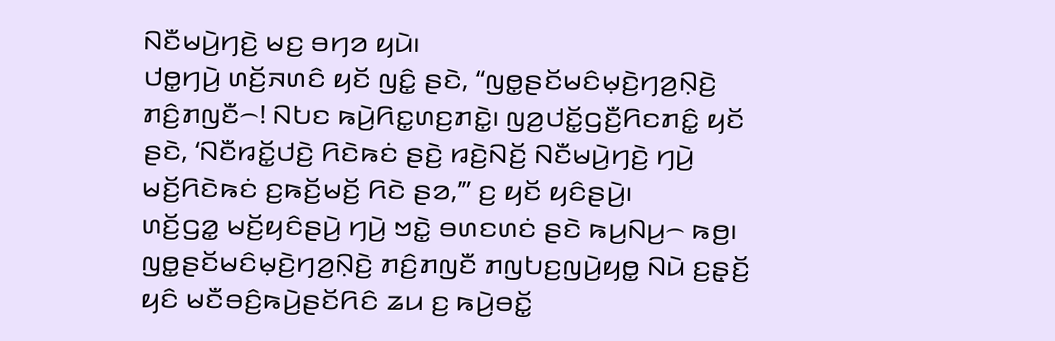ꤡꤢꤪꤗꤣꤧ꤬ꤚꤢꤧ꤬ ꤗꤢ꤬ ꤋꤚꤤ ꤟꤣꤧ꤯
ꤓꤥ꤭ꤚꤣꤧ꤬ ꤛꤢꤩ꤬ꤏꤛꤢꤨ ꤟꤢꤩ ꤜꤢꤨ꤭ ꤔꤢꤧ, “ꤜꤥ꤭ꤔꤢꤩꤗꤢꤨꤗ꤫ꤢꤧ꤬ꤚꤤ꤬ꤡ꤫ꤢꤧ꤬ ꤊꤢꤨ꤬ꤊꤜꤢꤪ꤮! ꤡꤝꤢ ꤒꤣꤧ꤬ꤖꤢ꤭ꤛꤢ꤬ꤊꤢꤧ꤭꤯ ꤜꤤ꤬ꤓꤢꤩ꤭ꤞꤢꤪ꤬ꤖꤢꤊꤢꤨ꤭ ꤟꤢꤩ ꤔꤢꤧ, ‘ꤡꤢꤪꤙꤢꤩ꤭ꤓꤢꤧ꤬ ꤖꤢꤧꤒꤢꤦ ꤔꤢꤧ꤬ ꤙꤢꤧ꤬ꤡꤢꤩ꤬ ꤡꤢꤪꤗꤣꤧ꤬ꤚꤢꤧ꤬ ꤚꤣꤧ꤬ ꤗꤢꤩ꤬ꤖꤢꤧꤒꤢꤦ ꤢ꤬ꤒꤢꤩ꤬ꤗꤢꤩ꤬ ꤖꤢꤧ ꤔꤤ,’” ꤢ꤬ ꤟꤢꤩ ꤟꤢꤨꤔꤣꤧ꤬꤯
ꤛꤢꤩ꤬ꤞꤤ꤭ ꤗꤢꤩ꤬ꤟꤢꤨꤔꤣꤧ꤬ ꤚꤣꤧ꤬ ꤠꤢꤧ꤭ ꤋꤛꤢꤛꤢꤦ ꤔꤢꤧ ꤒꤣ꤬ꤡꤣ꤬꤮ ꤒꤥ꤬꤯ ꤜꤥ꤭ꤔꤢꤩꤗꤢꤨꤗ꤫ꤢꤧ꤬ꤚꤤ꤬ꤡ꤫ꤢꤧ꤬ ꤊꤢꤨ꤬ꤊꤜꤢꤪ ꤊꤜꤝꤢ꤬ꤜꤣꤧ꤬ꤟꤥ꤭ ꤡꤣꤧ ꤢ꤬ꤔ꤫ꤢꤩ꤬ ꤟꤢꤨ ꤗꤢꤪꤋꤢꤨ꤬ꤒꤣꤧ꤬ꤔꤢꤩꤖꤢꤨ ꤘꤣ ꤢ꤬ ꤒꤣꤧ꤬ꤋꤢꤩ꤭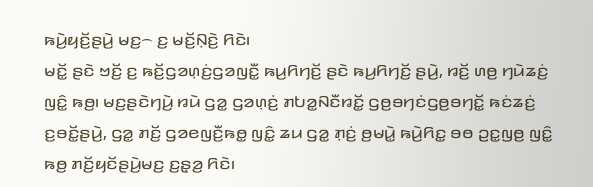ꤒꤣꤧ꤬ꤟꤢꤩ꤬ꤔꤣꤧ꤬ ꤗꤢ꤬꤮ ꤢ꤬ ꤗꤢꤩ꤬ꤡ꤫ꤢꤧ꤬ ꤖꤢꤧ꤯
ꤗꤢꤩ꤭ ꤔꤢꤧ ꤠꤢꤩ꤬ ꤢ꤬ ꤒꤢꤩ꤬ꤞꤤꤛ꤫ꤢꤦ꤬ꤞꤤꤜꤢꤪ꤭ ꤒꤣ꤬ꤖꤚꤢꤩ꤬ ꤔꤢꤧ ꤒꤣ꤬ꤖꤚꤢꤩ꤬ ꤔꤣꤧ꤬, ꤙꤢꤩ꤬ ꤛꤥ꤬ ꤚꤣꤧꤘꤢꤦ꤬ ꤜꤢꤨ꤭ ꤒꤥ꤬꤯ ꤗꤢ꤬ꤔꤢꤧꤚꤣꤧ꤬ ꤙꤣꤧ ꤞꤤ꤭ ꤞꤤꤛ꤫ꤢꤦ꤬ ꤊꤝꤤ꤭ꤡꤢꤪꤙꤢꤩ꤭ ꤞꤥ꤬ꤋꤚꤢꤦꤞꤥ꤬ꤋꤚꤢꤩ꤭ ꤒꤢꤦꤘꤢꤦ꤬ ꤢ꤬ꤋꤢꤩ꤭ꤔꤣꤧ꤬, ꤞꤤ꤭ ꤊꤢꤩ꤬ ꤞꤤꤕꤜꤢꤪ꤬ꤒꤥ꤭ ꤜꤢꤨ꤭ ꤘꤣ ꤞꤤ꤭ ꤊ꤫ꤢꤦ꤬ ꤥ꤬ꤗꤣꤧ꤭ ꤒꤣꤧ꤬ꤖꤢ꤭ ꤋꤥ ꤑꤢ꤭ꤜꤥ꤬ ꤜꤢꤨ꤭ ꤒꤥ꤬ ꤊꤢꤩ꤬ꤟꤢꤩꤔꤣꤧ꤬ꤗꤢ꤬ ꤢ꤬ꤔ꤫ꤤ꤬ ꤖꤢꤧ꤯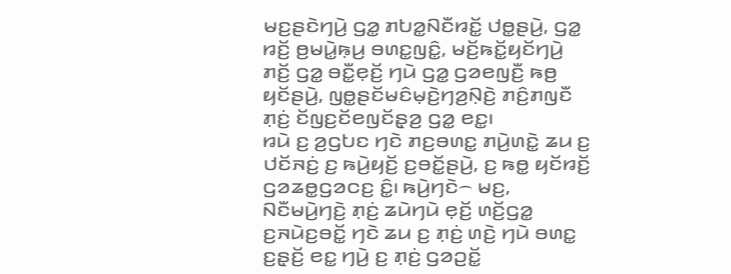ꤗꤢ꤬ꤔꤢꤧꤚꤣꤧ꤬ ꤞꤤ꤭ ꤊꤝꤤ꤭ꤡꤢꤪꤙꤢꤩ꤭ ꤓꤥ꤭ꤔꤣꤧ꤬, ꤞꤤ꤭ ꤙꤢꤩ꤬ ꤥ꤬ꤗꤣꤧ꤭ꤒ꤫ꤣ꤬ ꤋꤛꤢ꤭ꤜꤢꤨ꤭, ꤗꤢꤩ꤬ꤒꤢꤩ꤭ꤟꤢꤩꤚꤣꤧ꤬ ꤊꤢꤩ꤬ ꤞꤤ꤭ ꤋꤢꤪ꤭ꤕ꤫ꤢꤩ꤬ ꤚꤣꤧ ꤞꤤ꤭ ꤞꤤꤕꤜꤢꤪ꤬ ꤒꤥ꤬ ꤟꤢꤩꤔꤣꤧ꤬, ꤜꤥ꤭ꤔꤢꤩꤗꤢꤨꤗ꤫ꤢꤧ꤬ꤚꤤ꤬ꤡ꤫ꤢꤧ꤬ ꤊꤢꤨ꤬ꤊꤜꤢꤪ ꤊ꤫ꤢꤦ꤬ ꤢꤩꤜꤢ꤬ꤢꤩꤕꤜꤢꤩꤔ꤫ꤤ꤬ ꤞꤤ꤭ ꤕꤢ꤭꤯
ꤙꤣꤧ ꤢ꤬ ꤤ꤬ꤞꤝꤢ ꤚꤢꤧ ꤊꤢ꤬ꤋꤛꤢ꤭ ꤊꤣꤧ꤬ꤛꤢꤧ꤭ ꤘꤣ ꤢ꤬ ꤓꤢꤩꤏꤢꤦ꤬ ꤢ꤬ ꤒꤣꤧ꤬ꤟꤢꤩ꤬ ꤢ꤬ꤋꤢꤩ꤭ꤔꤣꤧ꤬, ꤢ꤬ ꤒꤥ꤭ ꤟꤢꤩꤙꤢꤩ꤬ ꤞꤤꤘꤥ꤭ꤞꤤꤍꤢ꤬ ꤢꤨ꤭꤯ ꤒꤣꤧ꤬ꤚꤢꤧ꤮ ꤗꤢ꤬, ꤡꤢꤪꤗꤣꤧ꤬ꤚꤢꤧ꤬ ꤊ꤫ꤢꤦ꤬ ꤘꤣꤧꤚꤣꤧ ꤕ꤫ꤢꤩ꤬ ꤛꤢꤩ꤬ꤞꤤ꤭ ꤢ꤬ꤏꤣꤧꤢ꤬ꤋꤢꤩ꤭ ꤚꤢꤧ ꤘꤣ ꤢ꤬ ꤊ꤫ꤢꤦ꤬ ꤛꤢꤧ꤬ ꤚꤣꤧ ꤋꤛꤢ꤭ ꤢ꤬ꤔ꤫ꤢꤩ꤬ ꤕꤢ꤭ ꤚꤣꤧ꤬ ꤢ꤬ ꤊ꤫ꤢꤦ꤬ ꤞꤤꤑꤢꤩ꤭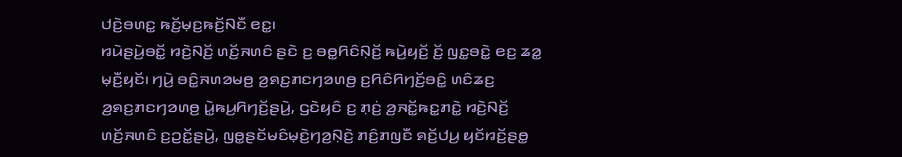ꤓꤢꤧ꤬ꤋꤛꤢ꤭ ꤒꤢꤩ꤬ꤗ꤫ꤢ꤬ꤒꤢꤩ꤬ꤡꤢꤪ ꤕꤢ꤭꤯
ꤙꤣꤧꤔꤣꤧ꤬ꤋꤢꤩ꤭ ꤙꤢꤧ꤬ꤡꤢꤩ꤬ ꤛꤢꤩ꤬ꤏꤛꤢꤨ ꤔꤢꤧ ꤢ꤬ ꤋꤥ꤭ꤖꤢꤨꤡ꤫ꤢꤩ꤬ ꤒꤣꤧ꤬ꤟꤢꤩ꤬ ꤢꤩ꤬ ꤜꤢ꤭ꤋꤢꤧ꤭ ꤕꤢ꤬ ꤘꤤ꤭ ꤗ꤫ꤢꤪ꤬ꤟꤢꤩ꤯ ꤚꤣꤧ꤬ ꤋꤢꤨ꤭ꤏꤛꤤꤗꤥ꤬ ꤤ꤬ꤎꤢ꤬ꤊꤢꤚꤤꤛꤥ꤬ ꤢ꤬ꤖꤢꤨꤖꤚꤢꤩ꤬ꤋꤢꤨ꤭ ꤛꤢꤨꤘꤢ꤬ ꤤ꤬ꤎꤢ꤬ꤊꤢꤚꤤꤛꤥ꤬ ꤣꤧ꤭ꤒꤣ꤬ꤖꤚꤢꤩ꤬ꤔꤣꤧ꤬, ꤞꤢꤧꤟꤢꤨ ꤢ꤬ ꤊ꤫ꤢꤦ꤬ ꤤ꤬ꤏꤢꤩ꤭ꤒꤢ꤭ꤊꤢꤧ꤭ ꤙꤢꤧ꤬ꤡꤢꤩ꤬ ꤛꤢꤩ꤬ꤏꤛꤢꤨ ꤢ꤬ꤑꤢꤩ꤭ꤔꤣꤧ꤬, ꤜꤥ꤭ꤔꤢꤩꤗꤢꤨꤗ꤫ꤢꤧ꤬ꤚꤤ꤬ꤡ꤫ꤢꤧ꤬ ꤊꤢꤨ꤬ꤊꤜꤢꤪ ꤎꤢꤩ꤬ꤓꤣ꤬ ꤟꤢꤩꤙꤢꤩ꤬ꤔꤥ꤭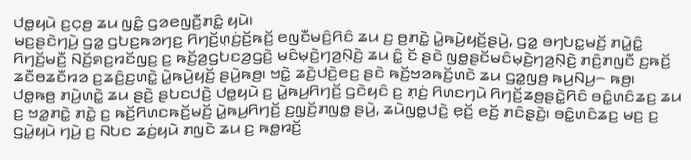ꤓꤥ꤭ꤟꤣꤧ ꤢ꤬ꤍ꤫ꤥ꤬ ꤘꤣ ꤜꤢꤨ꤭ ꤞꤤꤕꤜꤢꤪ꤬ꤊꤢꤨ꤭ ꤟꤣꤧ꤯
ꤗꤢ꤬ꤔꤢꤧꤚꤣꤧ꤬ ꤞꤤ꤭ ꤞꤝꤢ꤬ꤒꤤꤚꤢ꤬ ꤖꤚꤢꤩ꤬ꤛ꤫ꤢꤦ꤬ꤢꤩ꤬ꤒꤢꤩ꤬ ꤕꤜꤢꤪꤗꤢꤨ꤬ꤖꤢꤨ ꤘꤣ ꤢ꤬ ꤥ꤬ꤊꤢꤧ꤭ ꤣꤧ꤭ꤒꤣꤧ꤬ꤟꤢꤩ꤬ꤔꤣꤧ꤬, ꤞꤤ꤭ ꤋꤚꤝꤢ꤭ꤗꤢꤩ꤬ ꤊꤣꤧ꤭ꤢꤨ꤭ ꤖꤚꤢꤩ꤬ꤗꤢꤪ꤬ ꤡꤢꤩ꤬ꤎꤢ꤬ꤙꤢꤩꤜꤢ꤬ ꤢ꤬ ꤒꤢꤩ꤬ꤤ꤬ꤞꤝꤢꤤ꤬ꤞꤢꤧ꤬ ꤗꤢꤨꤗ꤫ꤢꤧ꤬ꤚꤤ꤬ꤡ꤫ꤢꤧ꤬ ꤘꤣ ꤢꤨ꤭ ꤢꤩ ꤔꤢꤧ ꤜꤥ꤭ꤔꤢꤩꤗꤢꤨꤗ꤫ꤢꤧ꤬ꤚꤤ꤬ꤡ꤫ꤢꤧ꤬ ꤊꤢꤨ꤬ꤊꤜꤢꤪ ꤢ꤬ꤒꤢꤩ꤬ ꤘꤢꤪꤥꤘꤢꤪꤙꤤ ꤢ꤬ꤘꤢꤨ꤬ꤢ꤬ꤛꤢꤧ꤭ ꤣꤧ꤭ꤒꤣꤧ꤬ꤟꤢꤩ꤬ ꤔꤣꤧ꤬ꤒꤥ꤬꤯ ꤠꤢꤧ꤭ ꤘꤢꤧ꤬ꤓꤢꤧ꤬ꤕꤢ꤬ ꤔꤢꤧ ꤒꤢꤩ꤬ꤠꤤꤒꤢꤩ꤬ꤛꤢꤧ ꤘꤣ ꤞꤤ꤭ꤜꤥ꤬ ꤒꤣ꤬ꤡꤣ꤬꤮ ꤒꤥ꤬꤯
ꤓꤥ꤭ꤒꤥ꤬ ꤊꤣꤧ꤬ꤛꤢꤧ꤭ ꤘꤣ ꤔꤢꤧ꤬ ꤔꤝꤢꤓꤢꤧ꤬ ꤓꤥ꤭ꤟꤣꤧ ꤢ꤬ ꤣꤧ꤭ꤒꤣ꤬ꤖꤚꤢꤩ꤬ ꤞꤢꤧꤟꤢꤨ ꤢ꤬ ꤊ꤫ꤢꤦ꤬ ꤖꤛꤢꤚꤣꤧ ꤖꤚꤢꤩ꤬ꤘꤥ꤬ꤔꤢꤧ꤭ꤖꤢꤨ ꤋꤢꤨ꤭ꤛꤢꤨꤘꤢ꤬ ꤘꤣ ꤢ꤬ ꤠꤤ꤭ꤊꤢꤧ꤭ ꤊꤢꤧ꤭ ꤢ꤬ ꤒꤢꤩ꤬ꤖꤛꤢꤒꤢꤩ꤬ꤗꤢꤩ꤬ ꤣꤧ꤭ꤒꤣ꤬ꤖꤚꤢꤩ꤬ ꤢ꤬ꤜ꤫ꤢꤩ꤬ꤊꤜꤥ꤭ ꤔꤣꤧ꤬, ꤘꤣꤧꤜꤥ꤭ꤓꤢꤧ꤬ ꤕ꤫ꤢꤩ꤬ ꤕꤢꤩ꤬ ꤊꤢꤨꤔ꤫ꤢꤧ꤬꤯ ꤋꤢꤨ꤭ꤛꤢꤨꤘꤢ꤬ ꤗꤢ꤬ ꤢ꤬ ꤞꤣꤧ꤭ꤟꤣꤧ ꤚꤣꤧ꤬ ꤢ꤬ ꤡꤝꤢ ꤘꤢꤦ꤬ꤟꤣꤧ ꤊꤜꤢꤧ ꤘꤣ ꤢ꤬ ꤒꤥ꤭ꤙꤢꤩ꤬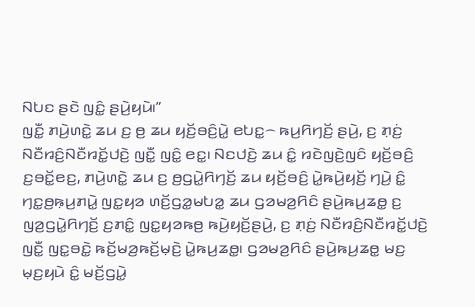ꤡꤝꤢ ꤔꤢꤧ ꤜꤢꤨ꤭ ꤔꤣꤧ꤬ꤟꤣꤧ꤯”
ꤜꤢꤪ꤭ ꤊꤣꤧ꤬ꤛꤢꤧ꤭ ꤘꤣ ꤢ꤬ ꤥ꤬ ꤘꤣ ꤟꤢꤩ꤬ꤋꤢꤨ꤬ꤣꤧ꤭ ꤕꤝꤢ꤭꤮ ꤒꤣ꤬ꤖꤚꤢꤩ꤬ ꤔꤣꤧ꤬, ꤢ꤬ ꤊ꤫ꤢꤦ꤬ ꤡꤢꤪꤙꤢꤨ꤬ꤡꤢꤪꤙꤢꤩ꤭ꤓꤢꤧ꤬ ꤜꤢꤪ꤭ ꤜꤢꤨ꤭ ꤕꤢ꤭꤯ ꤡꤢꤓꤢꤧ꤬ ꤘꤣ ꤢꤨ꤭ ꤙꤢꤧꤜꤢꤧ꤬ꤜꤢꤨ ꤟꤢꤩ꤬ꤋꤢꤨ꤬ ꤢ꤬ꤋꤢꤩ꤭ꤕꤢ꤬, ꤊꤣꤧ꤬ꤛꤢꤧ꤭ ꤘꤣ ꤢ꤬ ꤥ꤬ꤞꤣꤧ꤭ꤖꤚꤢꤩ꤬ ꤘꤣ ꤟꤢꤩ꤬ꤋꤢꤨ꤬ ꤣꤧ꤭ꤒꤣꤧ꤬ꤟꤢꤩ꤬ ꤚꤣꤧ꤬ ꤢꤨ꤭ ꤚꤢ꤭ꤥ꤬ꤒ꤫ꤣ꤬ꤊꤣꤧ꤭ ꤜꤢ꤭ꤟꤤ ꤛꤢꤩ꤬ꤞꤤ꤭ꤗꤝꤤ꤭ ꤘꤣ ꤞꤤꤗꤤ꤬ꤖꤢꤨ ꤔꤣꤧ꤬ꤒꤣ꤬ꤘꤥ꤭ ꤢ꤬ ꤜꤤ꤬ꤞꤣꤧ꤭ꤖꤚꤢꤩ꤬ ꤢ꤬ꤊꤢꤨ꤭ ꤜꤢ꤭ꤟꤤꤒꤥ꤬ ꤒꤣꤧ꤬ꤟꤢꤩ꤬ꤔꤣꤧ꤬, ꤢ꤬ ꤊ꤫ꤢꤦ꤬ ꤡꤢꤪꤙꤢꤨ꤬ꤡꤢꤪꤙꤢꤩ꤭ꤓꤢꤧ꤬ ꤜꤢꤪ꤭ ꤜꤢ꤭ꤋꤢꤧ꤭ ꤒꤢꤩ꤬ꤗꤤ꤬ꤒꤢꤩ꤬ꤗ꤫ꤢꤧ꤬ ꤣꤧ꤭ꤒꤣ꤬ꤘꤥ꤭꤯ ꤞꤤꤗꤤ꤬ꤖꤢꤨ ꤔꤣꤧ꤬ꤒꤣ꤬ꤘꤥ꤭ ꤗꤢ꤬ ꤗ꤫ꤢ꤬ꤟꤣꤧ ꤢꤨ꤭ ꤗꤢꤩ꤬ꤞꤣꤧ꤭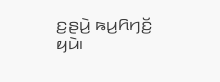ꤢ꤬ꤔꤣꤧ꤬ ꤒꤣ꤬ꤖꤚꤢꤩ꤬ ꤟꤣꤧ꤯